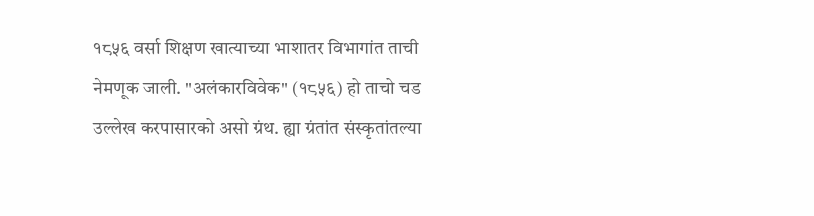१८५६ वर्सा शिक्षण खात्याच्या भाशातर विभागांत ताची नेमणूक जाली. "अलंकारविवेक" (१८५६) हो ताचो चड उल्लेख करपासारको असो ग्रंथ. ह्या ग्रंतांत संस्कृतांतल्या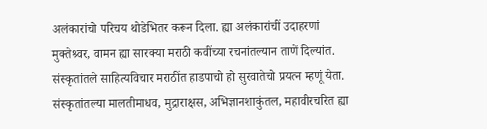अलंकारांचो परिचय थोडेभितर करून दिला. ह्या अलंकारांचीं उदाहरणां मुक्तेश्र्वर, वामन ह्या सारक्या मराठी कवींच्या रचनांतल्यान ताणें दिल्यांत. संस्कृतांतले साहित्यविचार मराठींत हाडपाचो हो सुरवातेचो प्रयत्न म्हणूं येता. संस्कृतांतल्या मालतीमाधव, मुद्राराक्षस, अभिज्ञानशाकुंतल, महावीरचरित ह्या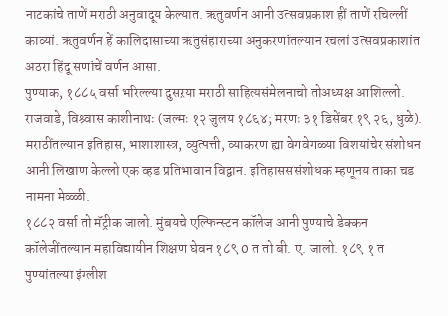नाटकांचे ताणें मराठी अनुवादूय केल्यात. ऋतुवर्णन आनी उत्सवप्रकाश हीं ताणें रचिल्लीं काव्यां. ऋतुवर्णन हें कालिदासाच्या ऋतुसंहाराच्या अनुकरणांतल्यान रचलां उत्सवप्रकाशांत अठरा हिंदू सणांचें वर्णन आसा.
पुण्याक, १८८५ वर्सा भरिल्ल्या दुसऱया मराठी साहित्यसंमेलनाचो तोअध्यक्ष आशिल्लो.
राजवाडे, विश्र्वास काशीनाथः (जल्मः १२ जुलय १८६४; मरणः ३१ डिसेंबर १९ २६, धुळे).
मराठींतल्यान इतिहास, भाशाशास्त्र, व्युत्पत्ती, व्याकरण ह्या वेगवेगळ्या विशयांचेर संशोधन आनी लिखाण केल्लो एक व्हड प्रतिभावान विद्वान. इतिहासससंशोधक म्हणूनय ताका चड नामना मेळ्ळी.
१८८२ वर्सा तो मॅट्रीक जालो. मुंबयचे एल्फिन्स्टन कॉलेज आनी पुण्याचे डेक्कन कॉलेजींतल्यान महाविद्यायीन शिक्षण घेवन १८९ 0 त तो बी. ए. जालो. १८९ १ त पुण्यांतल्या इंग्लीश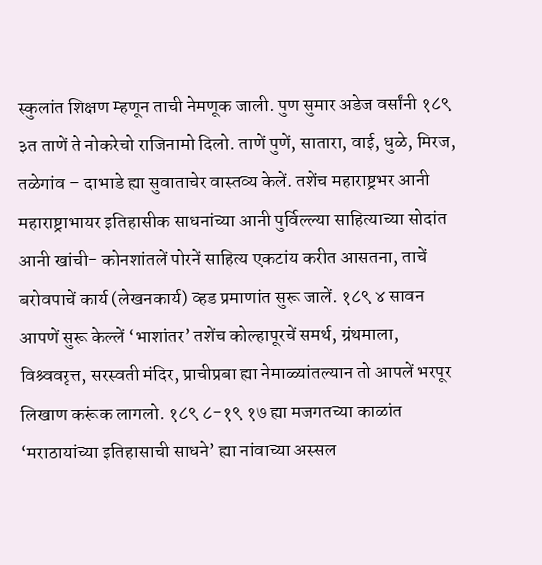स्कुलांत शिक्षण म्हणून ताची नेमणूक जाली. पुण सुमार अडेज वर्सांनी १८९ ३त ताणें ते नोकरेचो राजिनामो दिलो. ताणें पुणें, सातारा, वाई, धुळे, मिरज, तळेगांव – दाभाडे ह्या सुवाताचेर वास्तव्य केलें. तशेंच महाराष्ट्रभर आनी महाराष्ट्राभायर इतिहासीक साधनांच्या आनी पुर्विल्ल्या साहित्याच्या सोदांत आनी खांची- कोनशांतलें पोरनें साहित्य एकटांय करीत आसतना, ताचें बरोवपाचें कार्य (लेखनकार्य) व्हड प्रमाणांत सुरू जालें. १८९ ४ सावन आपणें सुरू केल्लें ‘भाशांतर’ तशेंच कोल्हापूरचें समर्थ, ग्रंथमाला, विश्र्ववरृत्त, सरस्वती मंदिर, प्राचीप्रबा ह्या नेमाळ्यांतल्यान तो आपलें भरपूर लिखाण करूंक लागलो. १८९ ८-१९ १७ ह्या मजगतच्या काळांत ‘मराठायांच्या इतिहासाची साधने’ ह्या नांवाच्या अस्सल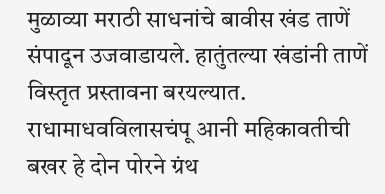मुळाव्या मराठी साधनांचे बावीस खंड ताणें संपादून उजवाडायले. हातुंतल्या खंडांनी ताणें विस्तृत प्रस्तावना बरयल्यात. राधामाधवविलासचंपू आनी महिकावतीची बखर हे दोन पोरने ग्रंथ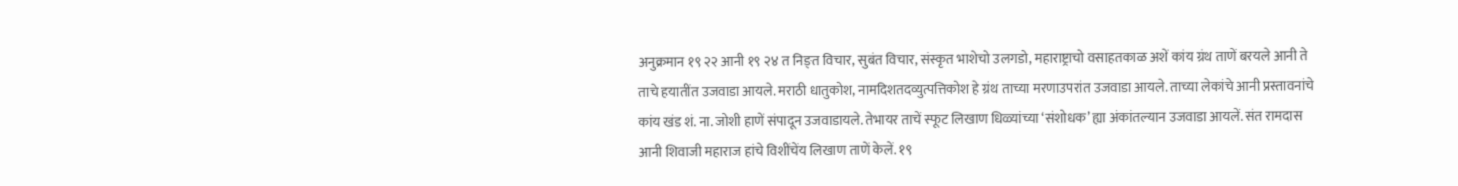अनुक्रमान १९ २२ आनी १९ २४ त निङ्त विचार, सुबंत विचार, संस्कृत भाशेचो उलगडो, महाराष्ट्राचो वसाहतकाळ अशें कांय ग्रंथ ताणें बरयले आनी ते ताचे हयातींत उजवाडा आयले. मराठी धातुकोश, नामदिशतदव्युत्पत्तिकोश हे ग्रंथ ताच्या मरणाउपरांत उजवाडा आयले. ताच्या लेकांचे आनी प्रस्तावनांचे कांय खंड शं. ना. जोशी हाणें संपादून उजवाडायले. तेभायर ताचें स्फूट लिखाण धिळ्यांच्या ‘संशोधक’ ह्या अंकांतल्यान उजवाडा आयलें. संत रामदास आनी शिवाजी महाराज हांचे विशींचेंय लिखाण ताणें केलें. १९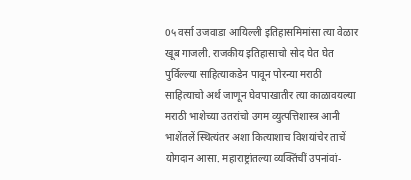0५ वर्सा उजवाडा आयिल्ली इतिहासमिमांसा त्या वेळार खूब गाजली. राजकीय इतिहासाचो सोद घेत घेत पुर्विल्ल्या साहित्याकडेन पावून पोरन्या मराठी साहित्याचो अर्थ जाणून घेवपाखातीर त्या काळावयल्या मराठी भाशेच्या उतरांचो उगम व्युत्पत्तिशास्त्र आनी भाशेंतलें स्थित्यंतर अशा कित्याशाच विशयांचेर ताचें योगदान आसा. महाराष्ट्रांतल्या व्यक्तिंचीं उपनांवां-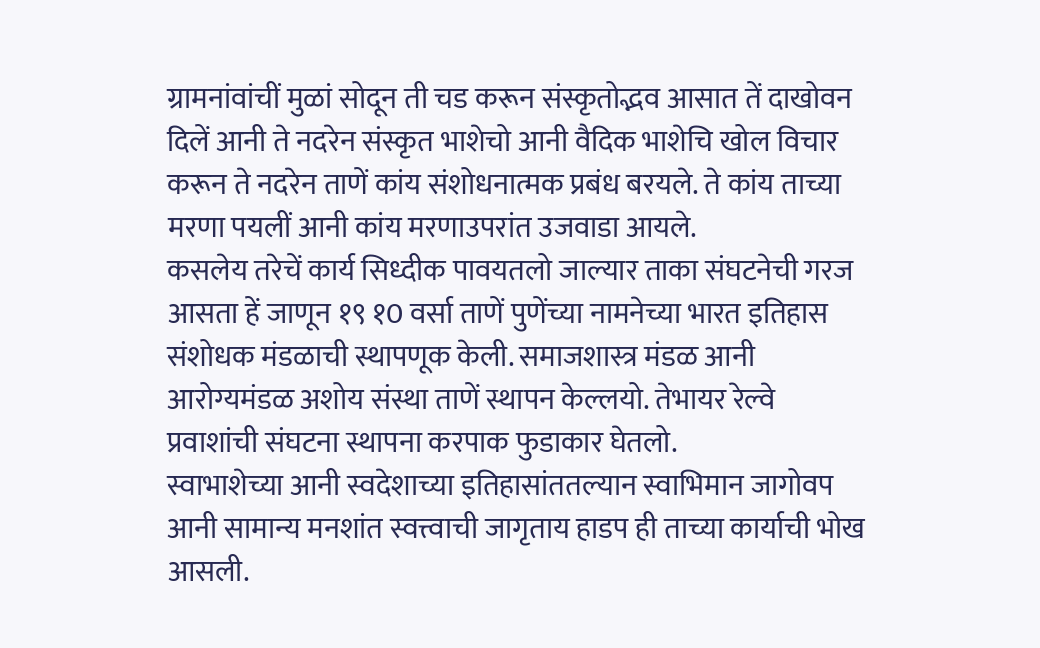ग्रामनांवांचीं मुळां सोदून ती चड करून संस्कृतोद्भव आसात तें दाखोवन दिलें आनी ते नदरेन संस्कृत भाशेचो आनी वैदिक भाशेचि खोल विचार करून ते नदरेन ताणें कांय संशोधनात्मक प्रबंध बरयले. ते कांय ताच्या मरणा पयलीं आनी कांय मरणाउपरांत उजवाडा आयले.
कसलेय तरेचें कार्य सिध्दीक पावयतलो जाल्यार ताका संघटनेची गरज आसता हें जाणून १९ १0 वर्सा ताणें पुणेंच्या नामनेच्या भारत इतिहास संशोधक मंडळाची स्थापणूक केली. समाजशास्त्र मंडळ आनी आरोग्यमंडळ अशोय संस्था ताणें स्थापन केल्लयो. तेभायर रेल्वे प्रवाशांची संघटना स्थापना करपाक फुडाकार घेतलो.
स्वाभाशेच्या आनी स्वदेशाच्या इतिहासांततल्यान स्वाभिमान जागोवप आनी सामान्य मनशांत स्वत्त्वाची जागृताय हाडप ही ताच्या कार्याची भोख आसली.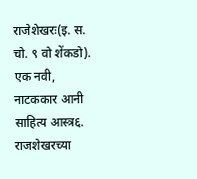राजेशेखरः(इ. स. चो. ९ वो शेंकडो).
एक नवी, नाटककार आनी साहित्य आस्त्र६. राजशेखरच्या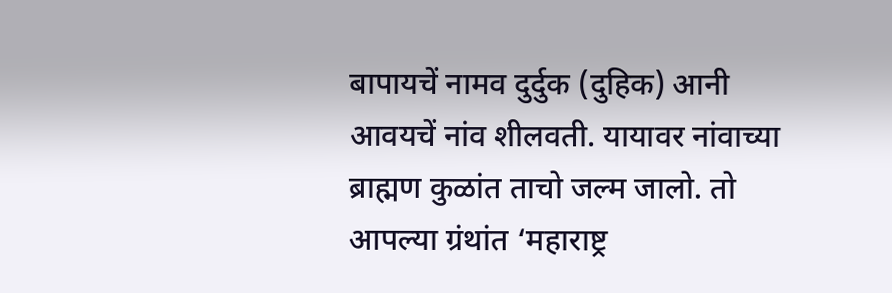बापायचें नामव दुर्दुक (दुहिक) आनी आवयचें नांव शीलवती. यायावर नांवाच्या ब्राह्मण कुळांत ताचो जल्म जालो. तो आपल्या ग्रंथांत ‘महाराष्ट्र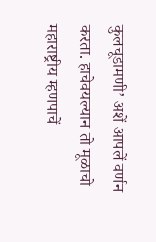कुलचूडामणी’ अशें आपलें वर्णन करता. हाचेवयल्यान तो मूळाचो महाराष्ट्रीय म्हणपाचें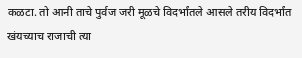कळटा. तो आनी ताचे पुर्वज जरी मूळचे विदर्भांतले आसले तरीय विदर्भांत खंयच्याच राजाची त्या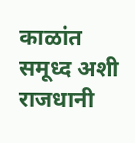काळांत समूध्द अशी राजधानी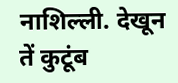नाशिल्ली. देखून तें कुटूंब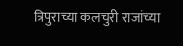त्रिपुराच्या कलचुरी राजांच्या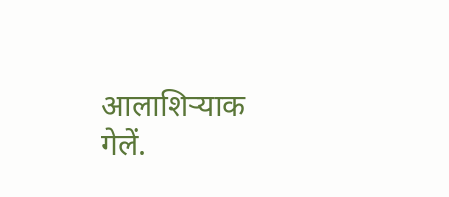आलाशिऱ्याक गेलें.